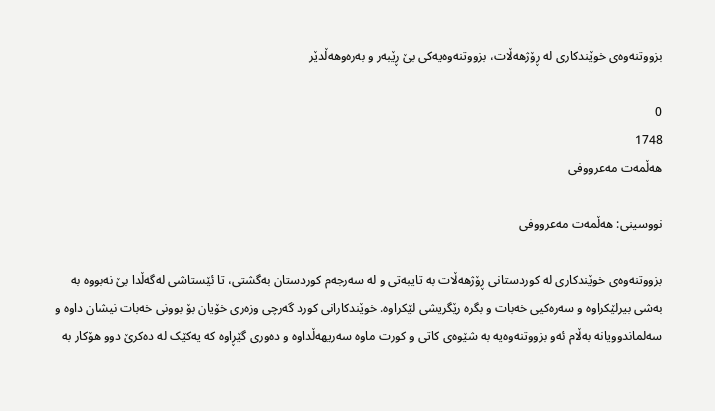بزووتنەوەی خوێندکاری لە ڕۆژهەڵات، بزووتنەوەیەکی بێ ڕێبەر و بەرەوهەڵدێر

0
1748
هەڵمەت مەعرووفی

نووسینی: هەڵمەت مەعرووفی

بزووتنەوەی خوێندکاری لە کوردستانی ڕۆژهەڵات بە تایبەتی و لە سەرجەم کوردستان بەگشتی، تا ئێستاشی لەگەڵدا بێ نەبووە بە بەشی بیرلێکراوە و سەرەکیی خەبات و بگرە رێگریشی لێکراوە. خوێندکارانی کورد گەرچی وزەری خۆیان بۆ بوونی خەبات نیشان داوە و سەلماندوویانە بەڵام ئەو بزووتنەوەیە بە شێوەی کاتی و کورت ماوە سەریهەڵداوە و دەوری گێڕاوە کە یەکێک لە دەکرێ دوو هۆکار بە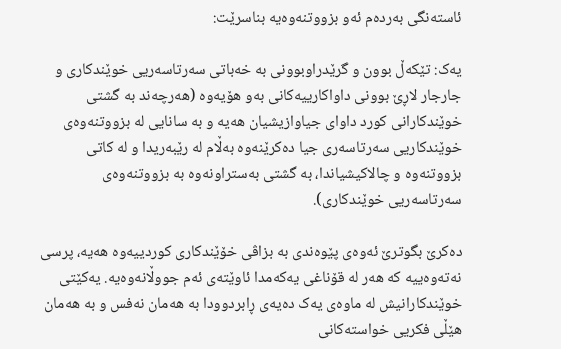ئاستەنگی بەردەم ئەو بزووتنەوەیە بناسرێت:

یەک: تێکەڵ بوون و گرێدراوبوونی بە خەباتی سەرتاسەریی خوێندکاری و جارجار لاڕێ بوونی داواکارییەکانی بەو هۆیەوە (هەرچەند بە گشتی خوێندکارانی کورد داوای جیاوازیشیان هەیە و بە سانایی لە بزووتنەوەی خوێندکاریی سەرتاسەری جیا دەکرێنەوە بەڵام لە رێبەریدا و لە کاتی بزووتنەوە و چالاکیشیاندا، بە گشتی بەستراونەوە بە بزووتنەوەی سەرتاسەریی خوێندکاری).

دەکرێ بگوترێ ئەوەی پێوەندی بە بزاڤی خۆێندکاری کوردییەوە هەیە، پرسی نەتەوەییە کە هەر لە قۆناغی یەکەمدا ئاوێتەی ئەم جووڵانەوەیە. یەکێتی خوێندکارانیش لە ماوەی یەک دەیەی ڕابردوودا بە هەمان نەفس و بە هەمان هێڵی فکریی خواستەکانی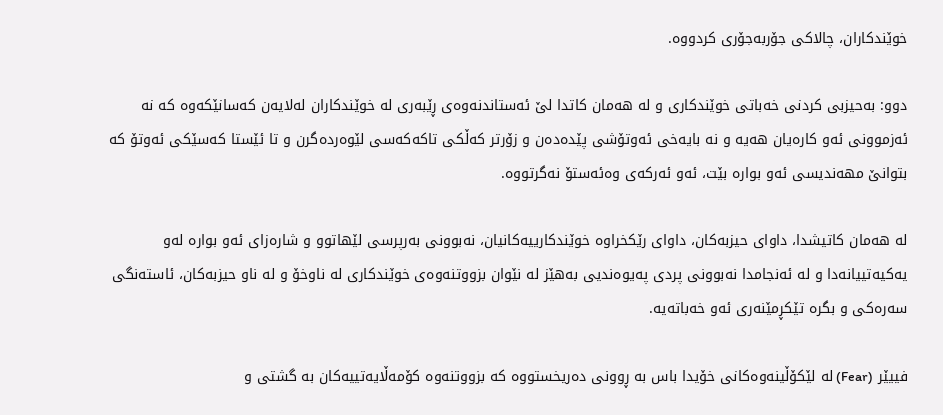خوێندکاران، چالاکی جۆربەجۆری کردووە.

دوو: بەحیزبی کردنی خەباتی خوێندکاری و لە هەمان کاتدا لێ ئەستاندنەوەی ڕێبەری لە خوێندکاران لەلایەن کەسانێکەوە کە نە ئەزموونی ئەو کارەیان هەیە و نە بایەخی ئەوتۆشی پێدەدەن و زۆرتر کەڵکی تاکەکەسی لێوەردەگرن و تا ئێستا کەسێکی ئەوتۆ کە بتوانێ مهەندیسی ئەو بوارە بێت، ئەو ئەرکەی وەئەستۆ نەگرتووە.

لە هەمان کاتیشدا، داوای حیزبەکان، داوای رێکخراوە خوێندکارییەکانیان، نەبوونی بەرپرسی لێهاتوو و شارەزای ئەو بوارە لەو یەکیەتییانەدا و لە ئەنجامدا نەبوونی پردی پەیوەندیی بەهێز لە نێوان بزووتنەوەی خوێندکاری لە ناوخۆ و لە ناو حیزبەکان، ئاستەنگی سەرەکی و بگرە تێکڕمێنەری ئەو خەباتەیە.

فییێر (Fear) لە لێکۆڵینەوەکانی خۆیدا باس بە ڕوونی دەریخستووە کە بزووتنەوە کۆمەڵایەتییەکان بە گشتی و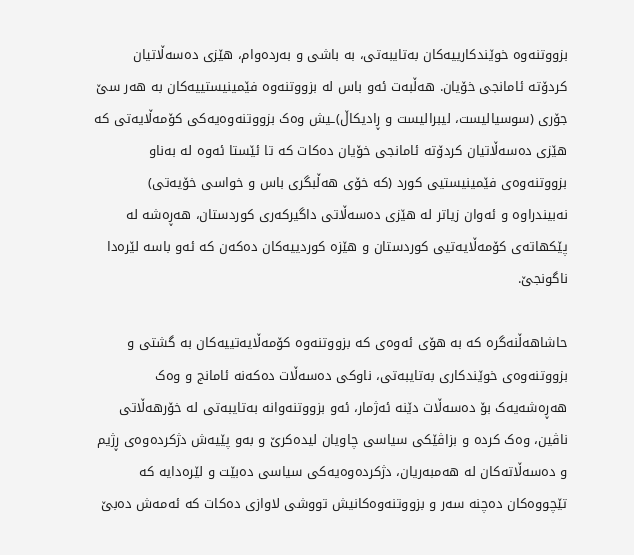بزووتنەوە خوێندکارییەکان بەتایبەتی، بە باشی و بەردەوام، هێزی دەسەڵاتیان کردۆتە ئامانجی خۆیان. هەڵبەت ئەو باس لە بزووتنەوە فێمینیستییەکان بە هەر سێ جۆری (سوسیالیست، لیبرالیست و ڕادیکاڵ)ـیش وەک بزووتنەوەیەکی کۆمەڵایەتی کە هێزی دەسەڵاتیان کردۆتە ئامانجی خۆیان دەکات کە تا ئێستا ئەوە لە بەناو بزووتنەوەی فێمینیستیی کورد (کە خۆی هەڵبگری باس و خواسی خۆیەتی) نەبیندراوە و ئەوان زیاتر لە هێزی دەسەڵاتی داگیرکەری کوردستان، هەڕەشە لە پێکهاتەی کۆمەڵایەتیی کوردستان و هێزە کوردییەکان دەکەن کە ئەو باسە لێرەدا ناگونجێ.

حاشاهەڵنەگرە کە بە هۆی ئەوەی کە بزووتنەوە کۆمەڵایەتییەکان بە گشتی و بزووتنەوەی خوێندکاری بەتایبەتی، ناوکی دەسەڵات دەکەنە ئامانج و وەک هەڕەشەیەک بۆ دەسەڵات دێنە ئەژمار، ئەو بزووتنەوانە بەتایبەتی لە خۆرهەڵاتی ناڤین، وەک کردە و بزاڤێکی سیاسی چاویان لیدەکرێ و بەو پێیەش دژکردەوەی ڕژیم و دەسەڵاتەکان لە هەمبەریان، دژکردەوەیەکی سیاسی دەبێت و لێرەدایە کە تێچووەکان دەچنە سەر و بزووتنەوەکانیش تووشی لاوازی دەکات کە ئەمەش دەبێ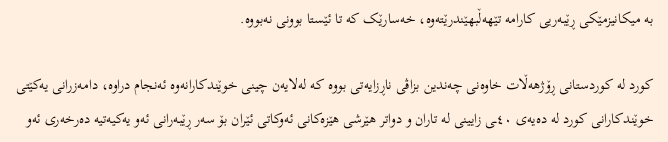بە میکانیزمێکی ڕێبەریی کارامە تێهەڵبهێندرێتەوە، خەسارێک کە تا ئێستا بوونی نەبووە.

کورد لە کوردستانی ڕۆژهەڵات خاوەنی چەندین بزاڤی ناڕزایەتی بووە کە لەلایەن چینی خوێندکارانەوە ئەنجام دراوە، دامەزرانی یەکێتی خوێندکارانی کورد لە دەیەی ٤۰ـی زایینی لە تاران و دواتر هێرشی هێزەکانی ئەوکاتی ئێران بۆ سەر ڕێبەرانی ئەو یەکیەتیە دەرخەری ئەو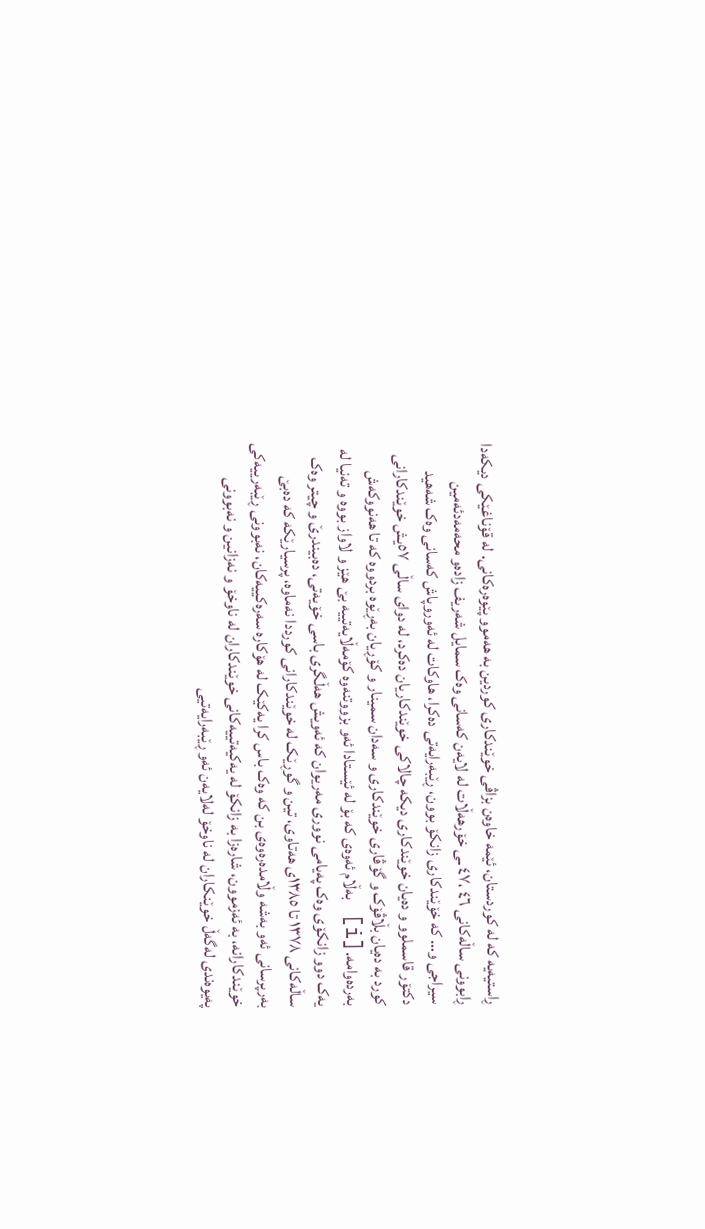ڕاستیەیە کە لە کوردستان، ئێمە خاوەن بزاڤی خوێندکاری کوردین بە هەموو پێوەرەکانی. لە قۆناغێکی دیکەدا ڕابوونی ساڵەکانی ٤٦ ،٤۷ ـی خۆرهەڵات لە لایەن کەسانی وەک سمایل شەریف زادەو محەمەدئەمین سیراجی و… کە خۆێندکاری زانکۆ بوون، ڕێبەرایەتی دەکرا، هاوکات لە ئەوروپاش کەسانی وەک شەهید دکتۆر قاسملوو و دەیان خوێندکاری دیکە چالاکی خوێندکاریان دەکرد، لە دوای ساڵی ٥۷یش خوێندکارانی کورد بە دەیان بڵاڤۆک و گۆڤاری خوێندکاری و سەدان سمینار و کۆڕیان بەڕێوە بردووە کە تا هەنووکەش بەردەوامە.[i] بەڵام ئەوەی کە بۆ لە ئێستادا ئەو بزووتنەوە کۆمەڵایەتییە بێ هێز و لاواز بووە و تەنیا لە یەک دوو زانکۆی وەک پەیامی نووری مەریوان کە ئەویش هەڵگری باسی خۆیەتی، دەبیندرێ و چیتر وەک ساڵەکانی ١٣٧٨ تا ١٣٨٥ی هەتاوی، تین و گوڕێک لە خوێندکارانی کورددا نەماوە، پرسیارێکە کە دەبێ بەرپرسانی ئەو بەشە وڵامدەرەوەی بن کە وەک باس کرا یەکێک لە هۆکارە سەرەکییەکان، نەبوونی ڕێبەرییەکی خوێندکارانە، بە ئەزموون، شارەزا بە زانکۆ لە یەکیەتییەکانی خوێندکاران لە ناوخۆ و نەزانین و نەبوونی پەیوەندی لەگەڵ خوێنکاران لە ناوخۆ لەلایەن ئەو ڕێبەرایەتیی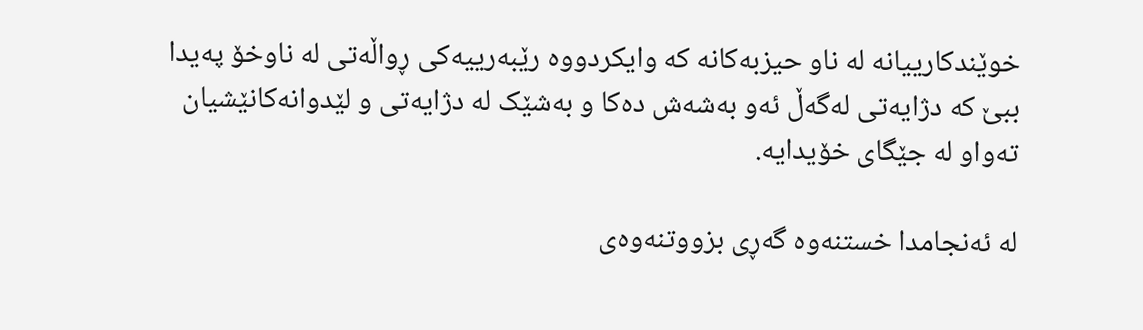خوێندکارییانە لە ناو حیزبەکانە کە وایکردووە رێبەرییەکی ڕواڵەتی لە ناوخۆ پەیدا ببێ کە دژایەتی لەگەڵ ئەو بەشەش دەکا و بەشێک لە دژایەتی و لێدوانەکانێشیان تەواو لە جێگای خۆیدایە.

لە ئەنجامدا خستنەوە گەڕی بزووتنەوەی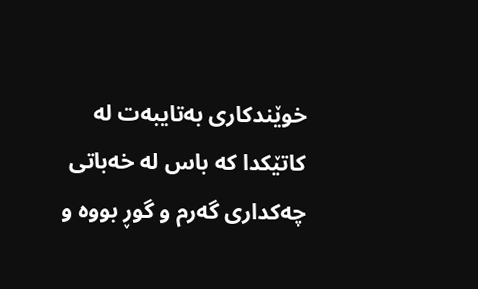خوێندکاری بەتایبەت لە کاتێکدا کە باس لە خەباتی چەکداری گەرم و گوڕ بووە و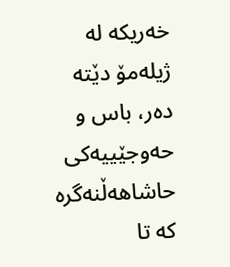خەریکە لە ژیلەمۆ دێتە دەر، باس و حەوجێییەکی حاشاهەڵنەگرە کە تا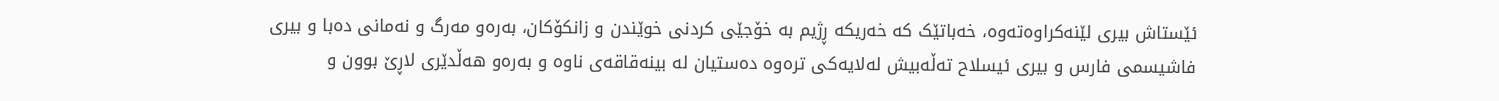ئێستاش بیری لێنەکراوەتەوە، خەباتێک کە خەریکە ڕژیم بە خۆجێی کردنی خوێندن و زانکۆکان، بەرەو مەرگ و نەمانی دەبا و بیری فاشیسمی فارس و بیری ئیسلاح تەڵەبیش لەلایەکی ترەوە دەستیان لە بینەقاقەی ناوە و بەرەو هەڵدێری لاڕێ بوون و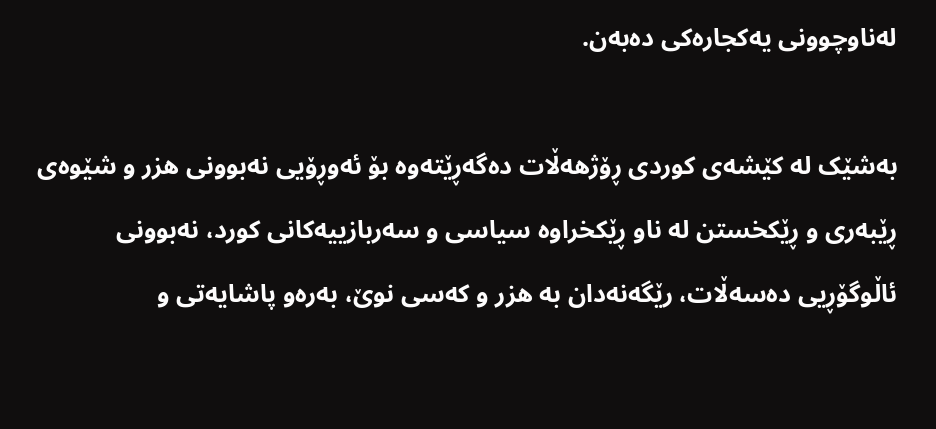لەناوچوونی یەکجارەکی دەبەن.

بەشێک لە کێشەی کوردی ڕۆژهەڵات دەگەڕێتەوە بۆ ئەوڕۆیی نەبوونی هزر و شێوەی ڕێبەری و ڕێکخستن لە ناو ڕێکخراوە سیاسی و سەربازییەکانی کورد، نەبوونی ئاڵوگۆڕیی دەسەڵات، رێگەنەدان بە هزر و کەسی نوێ، بەرەو پاشایەتی و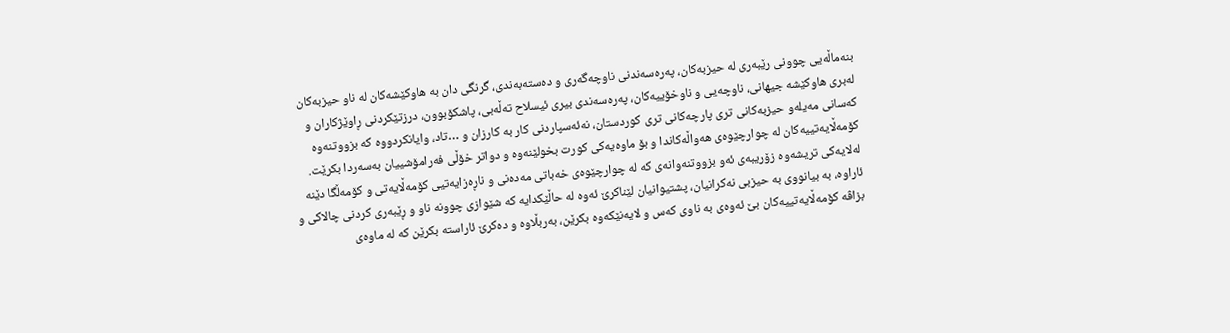بنەماڵەیی چوونی رێبەری لە حیزبەکان، پەرەسەندنی ناوچەگەری و دەستەبەندی، گرنگی دان بە هاوکێشەکان لە ناو حیزبەکان لەبری هاوکێشە جیهانی، ناوچەیی و ناوخۆییەکان، پەرەسەندی بیری ئیسلاح تەڵەبی، پاشکۆبوون، درزتێکردنی ڕاوێژکاران و کەسانی مەیلەو حیزبەکانی تری پارچەکانی تری کوردستان، نەئەسپاردنی کار بە کارزان و …تاد، وایانکردووە کە بزووتنەوە کۆمەڵایەتییەکان لە چوارچێوەی هەواڵەکاندا و بۆ ماوەیەکی کورت بخولێنەوە و دواتر خۆڵی فەرامۆشییان بەسەردا بکرێت. لەلایەکی تریشەوە زۆریبەی ئەو بزووتنەوانەی کە لە چوارچێوەی خەباتی مەدەنی و ناڕەزایەتیی کۆمەڵایەتی و کۆمەڵگا دێنە ئاراوە، بە بیانووی بە حیزبی نەکرانیان، پشتیوانیان لێناکرێ ئەوە لە حاڵێکدایە کە شێوازی چوونە ناو و ڕێبەری کردنی چالاکی و بزاڤە کۆمەڵایەتییەکان بێ ئەوەی بە ناوی کەس و لایەنێکەوە بکرێن، بەربڵاوە و دەکرێ ئاراستە بکرێن کە لە ماوەی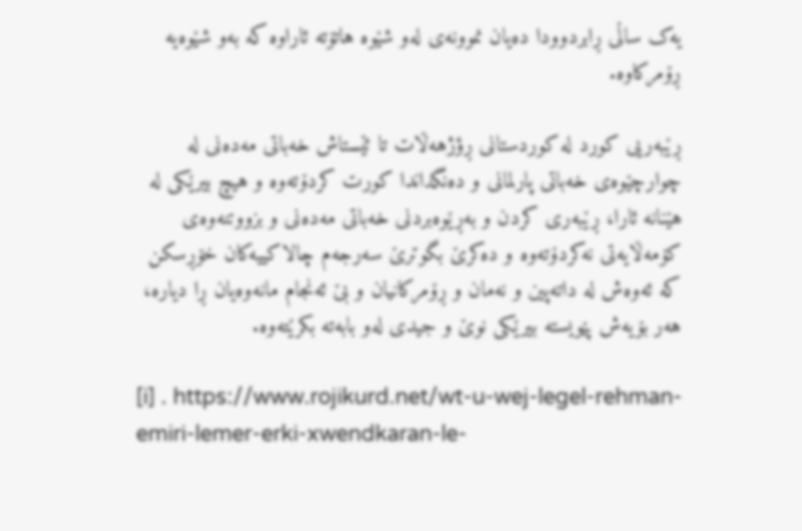یەک ساڵی ڕابردوودا دەیان نموونەی لەو شێوە هاتۆتە ئاراوە کە بەو شێوەیە ڕۆمرکاوە.

ڕێبەریی کورد لە کوردستانی ڕؤژهەڵات تا ئێستاش خەباتی مەدەنی لە چوارچێوەی خەباتی پارلمانی و دەنگداندا کورت کردۆتەوە و هیچ بیرێکی لە هێنانە ئارا، ڕێبەری کردن و بەڕێوەبردنی خەباتی مەدەنی و بزووتنەوەی کۆمەڵایەتی نەکردۆتەوە و دەکرێ بگوترێ سەرجەم چالاکییەکان خۆڕسکن کە ئەوەش لە داتەپین و نەمان و ڕۆمرکانیان و بێ ئەنجام مانەوەیان ڕا دیارە، هەر بۆیەش پێویستە بیرێکی نوێ و جیدی لەو بابەتە بکرێتەوە.

[i] . https://www.rojikurd.net/wt-u-wej-legel-rehman-emiri-lemer-erki-xwendkaran-le-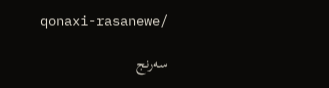qonaxi-rasanewe/

سه‌رنج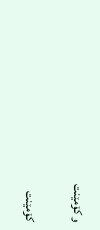و كۆمێنت

كۆمێنت